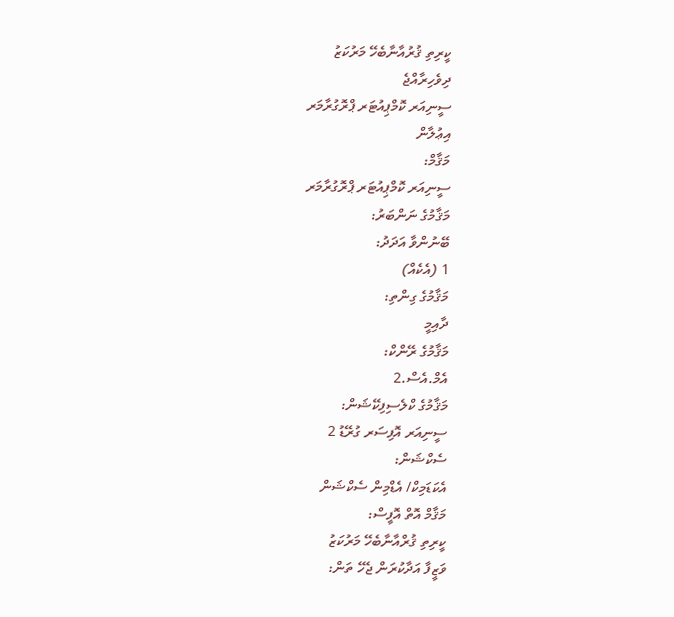ކީރިތި ޤުރުއާނާބެހޭ މަރުކަޒު
ދިވެހިރާއްޖެ
ސީނިއަރ ކޮމްޕިއުޓަރ ޕްރޮގުރާމަރ
އިޢުލާން
މަޤާމް:
ސީނިއަރ ކޮމްޕިއުޓަރ ޕްރޮގުރާމަރ
މަޤާމުގެ ނަންބަރު:
ބޭނުންވާ އަދަދު:
1 (އެކެއް)
މަޤާމުގެ ގިންތި:
ދާއިމީ
މަޤާމުގެ ރޭންކް:
އެމް.އެސް.2
މަޤާމުގެ ކްލެސިފިކޭޝަން:
ސީނިއަރ އޮފިސަރ ގުރޭޑު 2
ސެކްޝަން:
އެކަޑަމިކް/ އެޑްމިން ސެކްޝަން
މަޤާމް އޮތް އޮފީސް:
ކީރިތި ޤުރްއާނާބެހޭ މަރުކަޒު
ވަޒީފާ އަދާކުރަން ޖެހޭ ތަން: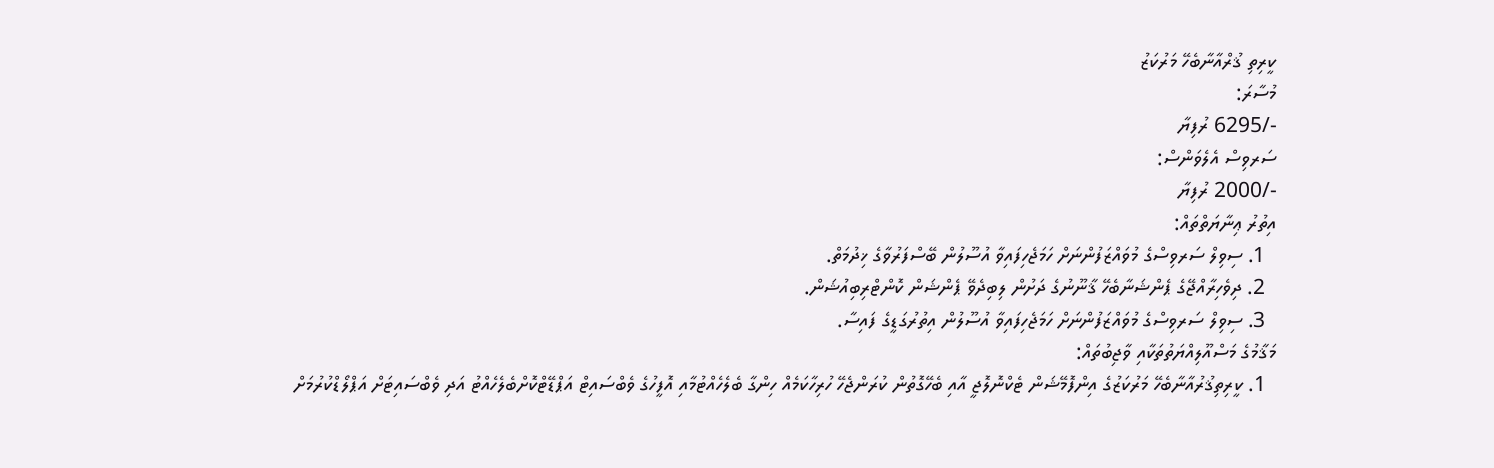ކީރިތި ޤުރްއާނާބެހޭ މަރުކަޒު
މުސާރަ:
-/6295 ރުފިޔާ
ސަރވިސް އެލެވަންސް:
-/2000 ރުފިޔާ
އިތުރު ޢިނާޔަތްތައް:
  1. ސިވިލް ސަރވިސްގެ މުވައްޒަފުންނަށް ހަމަޖެހިފައިވާ އުސޫލުން ބޭސްފަރުވާގެ ޚިދުމަތް.
  2. ދިވެހިރާއްޖޭގެ ޕެންޝަނާބެހޭ ޤާނޫނުގެ ދަށުން ލިބިދެވޭ ޕެންޝަން ކޮންޓްރިބިއުޝަން.
  3. ސިވިލް ސަރވިސްގެ މުވައްޒަފުންނަށް ހަމަޖެހިފައިވާ އުސޫލުން އިތުރުގަޑީގެ ފައިސާ.
މަޤާމުގެ މަސްއޫލިއްޔަތުތަކާއި ވާޖިބުތައް:
  1. ކީރިތިޤުރުއާނާބެހޭ މަރުކަޒުގެ އިންފޮމޭޝަން ޓެކްނޮލޮޖީ އާއި ބެހޭގޮތުން ކުރަންޖެހޭ ހުރިހާކަމެއް ހިންގާ ބެލެހެއްޓުމާއި އޮފީހުގެ ވެބްސައިޓް އަޕްޑޭޓްކޮށްބެލެހެއްޓު އަދި ވެބްސައިޓަށް އަޕްލޯޑްކުރުމަށް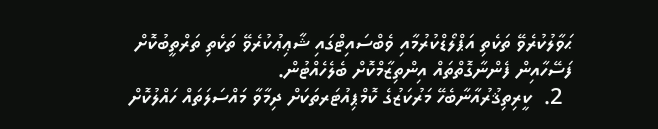ޙަވާލުކުރެވޭ ތަކެތި އަޕްލޯޑްކުރުމާއި ވެބްސައިޓްގައި ޝާޢިޢުކުރެވޭ ތަކެތި ތަރްތީބުކޮށް ފަސޭހާއިން ފެންނާގޮތްތައް އިންތިޒާމްކޮށް ބެލެހެއްޓުން.
  2.  ކީރިތިޤުރުއާނާބެހޭ މަރުކަޒުގެ ކޮމްޕިއުޓަރތަކަށް ދިމާވާ މައްސަލަތައް ހައްލުކޮށް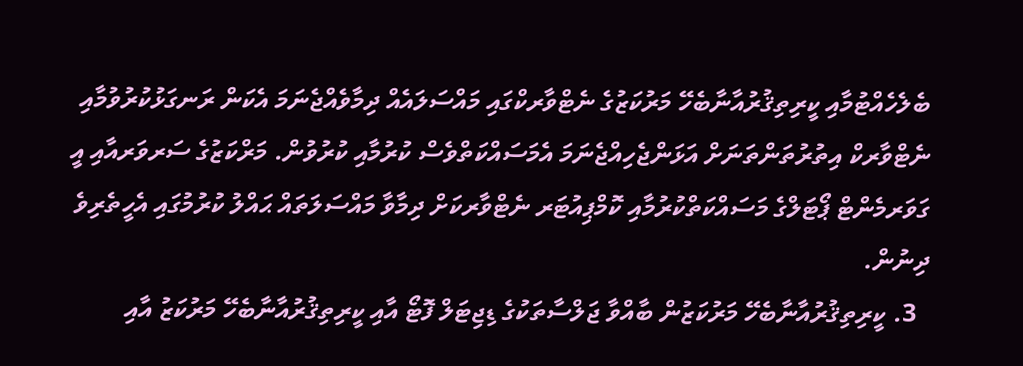ބެލެހެއްޓުމާއި ކީރިތިޤުރުއާނާބެހޭ މަރުކަޒުގެ ނެޓްވާރކްގައި މައްސަލައެއް ދިމާވެއްޖެނަމަ އެކަން ރަނގަޅުކުރުވުމާއި ނެޓްވާރކް އިތުރުތަންތަނަށް އަޅަންޖެހިއްޖެނަމަ އެމަސައްކަތްވެސް ކުރުމާއި ކުރުވުން. މަރްކަޒުގެ ސަރވަރއާއި އީ ގަވަރމެންޓް ޕޯޓަލްގެ މަސައްކަތްކުރުމާއި ކޮމްޕިއުޓަރ ނެޓްވާރކަށް ދިމާވާ މައްސަލަތައް ޙައްލު ކުރުމުގައި އެހީތެރިވެ ދިނުން.
  3. ކީރިތިޤުރުއާނާބެހޭ މަރުކަޒުން ބާއްވާ ޖަލްސާތަކުގެ ޑިޖިޓަލް ފޮޓޯ އާއި ކީރިތިޤުރުއާނާބެހޭ މަރުކަޒު އާއި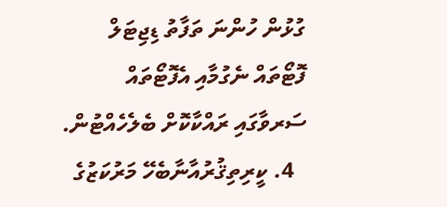ގުޅުން ހުންނަ ތަފާތު ޑިޖިޓަލް ފޮޓޯތައް ނެގުމާއި އެފޮޓޯތައް ސަރވާގައި ރައްކާކޮށް ބެލެހެއްޓުން.
  4. ކީރިތިޤުރުއާނާބެހޭ މަރުކަޒުގެ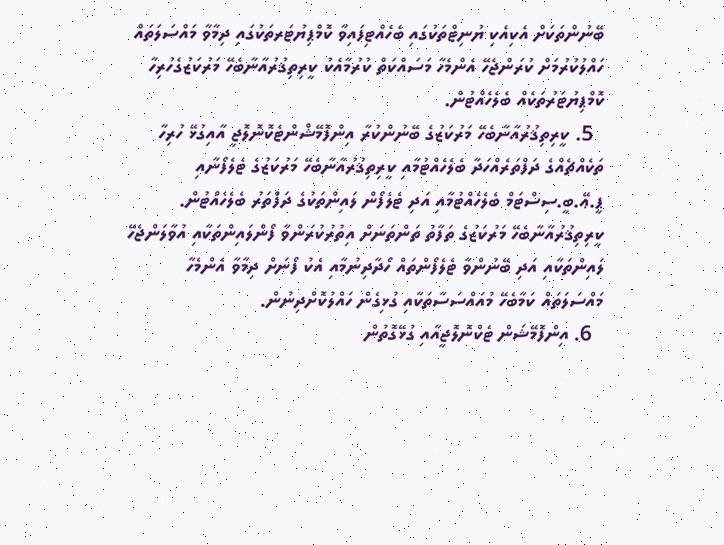ބޭނުންތަކަށް އެކިއެކި ޔުނިޓްތަކުގައި ބެހެއްޓިފައިވާ ކޮމްޕިޔުޓަރތަކުގައި ދިމާވާ މައްސަލަތައް ހައްލުކުރުމަށް ކުރަންޖެހޭ އެންމެހާ މަސައްކަތް ކުރުމާއެކު ކީރިތިޤުރުއާނާބެހޭ މަރުކަޒުގެހުރިހާ ކޮމްޕިޔުޓަރުތަކެއް ބެލެހެއްޓުން.
  5. ކީރިތިޤުރުއާނާބެހޭ މަރުކަޒުގެ ބޭނުންކުރާ އިންފޮމޭޝްންޓެކޮނޮލޮޖީ އާއިގުޅޭ ހުރިހާ ތަކެއްޗެއްގެ ދަފްތަރެއްހަދާ ބެލެހެއްޓުމާއި ކީރިތިޤުރުއާނާބެހޭ މަރުކަޒުގެ ޓެލެފޯނާއި ޕީ.ޢޭ.ބީ.ސިސްޓަމް ބެލެހެއްޓުމާއި އަދި ޓެލެފޯން ލައިންތަކުގެ ދަފްތަރު ބެލެހެއްޓުން. ކީރިތިޤުރުއާނާބެހޭ މަރުކަޒުގެ ތަފާތު ތަންތަނަށް އިތުރުކުރަންވާ ފޯންލައިންތަކާއި އުވާލަންޖެހޭ ލައިންތަކާއި އަދި ބޭނުންވާ ޓެލެފޯންތައް ހޯދާދިނުމާއި އެކު ފޯނަށް ދިމާވާ އެންމެހާ މައްސަލަތައް ކަމާބެހޭ މުއައްސަސާތަކާއި ގުޅިގެން ހައްލުކޮށްދިނުން.
  6. އިންފޮމޭޝަން ޓެކްނޮލޮޖީއާއި ގުޅޭގޮތުން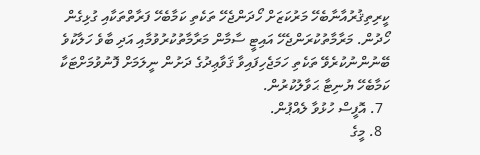ކީރިތިޤުރުއާނާބެހޭ މަރުކަޒަށް ހޯދަންޖެހޭ ތަކެތި ކަމާބެހޭ ފަރާތްތަކާއި ގުޅިގެން ހޯދުން. މަރާމާތުކުރަންޖެހޭ އައިޓީ ސާމާން މަރާމާތުކުރުވުމާއި އަދި ބާވެ ހަލާކުވެ ބޭނުންނުކުރެވޭ ތަކެތި ހަމަޖެހިފައިވާ ޤަވާޢިދުގެ ދަށުން ނީލަމަށް ފޮނުވުމަށްޓަކާ ކަމާބެހޭ ޔުނިޓާ ޙަވާލުކުރުން.
  7. އޮފީސް ހުޅުވާ ލެއްޕުން.
  8. މީގެ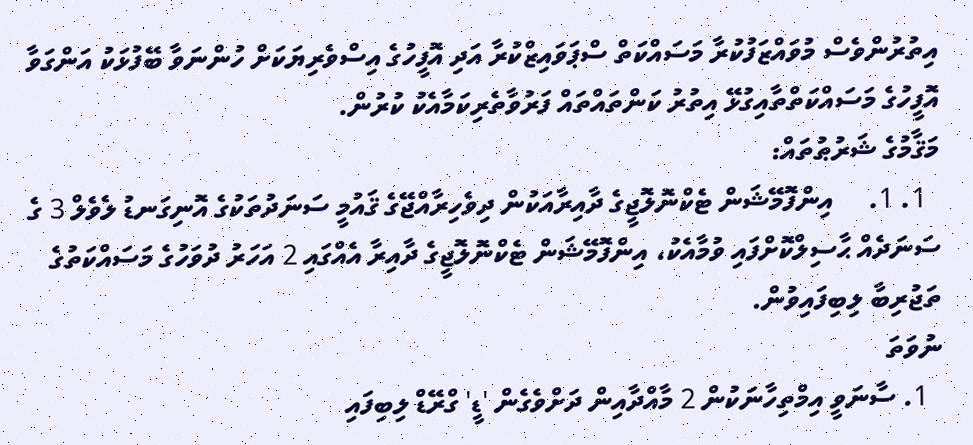އިތުރުންވެސް މުވައްޒަފުކުރާ މަސައްކަތް ސްޕަވައިޒްކުރާ އަދި އޮފީހުގެ އިސްވެރިޔަކަށް ހުންނަވާ ބޭފުޅަކު އަންގަވާ އޮފީހުގެ މަސައްކަތްތާއިގުޅޭ އިތުރު ކަންތައްތައް ފަރުވާތެރިކަމާއެކު ކުރުން.
މަޤާމުގެ ޝަރުޠުތައް:
  1. 1.     އިންފޮމޭޝަން ޓެކްނޮލޮޖީގެ ދާއިރާއަކުން ދިވެހިރާއްޖޭގެ ޤައުމީ ސަނަދުތަކުގެ އޮނިގަނޑު ލެވެލް 3 ގެ ސަނަދެއް ޙާސިލްކޮށްފައި ވުމާއެކު، އިންފޮމޭޝަން ޓެކްނޮލޮޖީގެ ދާއިރާ އެއްގައި 2 އަހަރު ދުވަހުގެ މަސައްކަތުގެ ތަޖުރިބާ ލިބިފައިވުން.
ނުވަތަ
  1. ސާނަވީ އިމްތިހާނަކުން 2 މާއްދާއިން ދަށްވެގެން 'ޑީ' ގްރޭޑް ލިބިފައި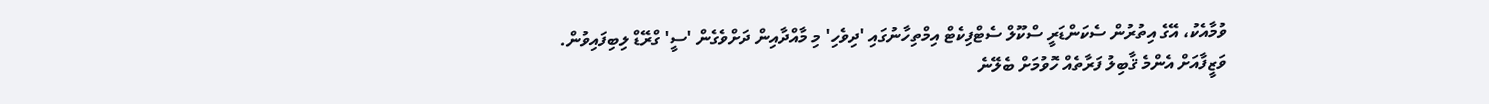ވުމާއެކު، އޭގެ އިތުރުން ސެކަންޑަރީ ސްކޫލް ސެޓްފިކެޓް އިމްތިހާނުގައި 'ދިވެހި' މި މާއްދާއިން ދަށްވެގެން 'ސީ' ގްރޭޑް ލިބިފައިވުން.
ވަޒީފާއަށް އެންމެ ޤާބިލު ފަރާތެއް ހޮވުމަށް ބެލޭނެ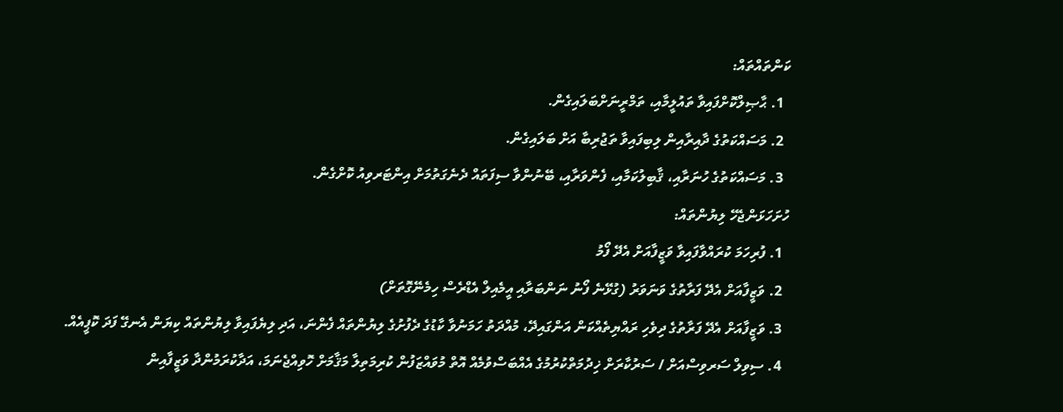ކަންތައްތައް:
  1. ޙާޞިލްކޮށްފައިވާ ތައުލީމާއި، ތަމްރީނަށްބަލައިގެން.
  2. މަސައްކަތުގެ ދާއިރާއިން ލިބިފައިވާ ތަޖުރިބާ އަށް ބަލައިގެން.
  3. މަސައްކަތުގެ ހުނަރާއި، ޤާބިލުކަމާއި، ފެންވަރާއި، ބޭނުންވާ ސިފަތައް ދެނެގަތުމަށް އިންޓަރވިއު ކޮށްގެން.
ހުށަހަޅަންޖެހޭ ލިޔުންތައް:
  1. ފުރިހަމަ ކުރައްވާފައިވާ ވަޒީފާއަށް އެދޭ ފޯމު
  2. ވަޒީފާއަށް އެދޭ ފަރާތުގެ ވަނަވަރު (ގުޅޭނެ ފޯނު ނަންބަރާއި އީމެއިލް އެޑްރެސް ހިމެނޭގޮތަށް)
  3. ވަޒީފާއަށް އެދޭ ފަރާތުގެ ދިވެހި ރައްޔިތެއްކަން އަންގައިދޭ، މުއްދަތު ހަމަނުވާ ކާޑުގެ ދެފުށުގެ ލިޔުންތައް ފެންނަ، އަދި ލިޔެފައިވާ ލިޔުންތައް ކިޔަން އެނގޭ ފަދަ ކޮޕީއެއް.
  4. ސިވިލް ސަރވިސްއަށް / ސަރުކާރަށް ޚިދުމަތްކުރުމުގެ އެއްބަސްވުމެއް އޮތް މުވައްޒަފުން ކުރިމަތިލާ މަޤާމަށް ހޮވިއްޖެނަމަ، އަދާކުރަމުންދާ ވަޒީފާއިން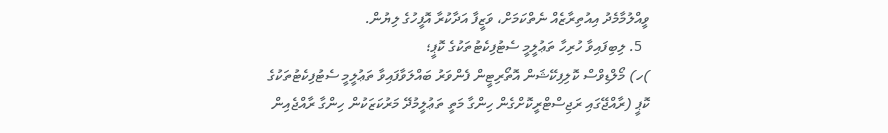ވީއްލުމާމެދު އިއުތިރާޒެއް ނެތްކަމަށް، ވަޒީފާ އަދާކުރާ އޮފީހުގެ ލިޔުން.
  5. ލިބިފައިވާ ހުރިހާ ތަޢުލީމީ ސެޓުފިކެޓުތަކުގެ ކޮޕީ؛
)ހ) މޯލްޑިވްސް ކޮލިފިކޭޝަން އޮތޯރިޓީން ފެންވަރު ބައްލަވާފައިވާ ތަޢުލީމީ ސެޓުފިކެޓުތަކުގެ ކޮޕީ (ރާއްޖޭގައި ރަޖިސްޓްރީކޮށްގެން ހިންގާ މަތީ ތަޢުލީމުދޭ މަރުކަޒަކުން ހިންގާ ރާއްޖެއިން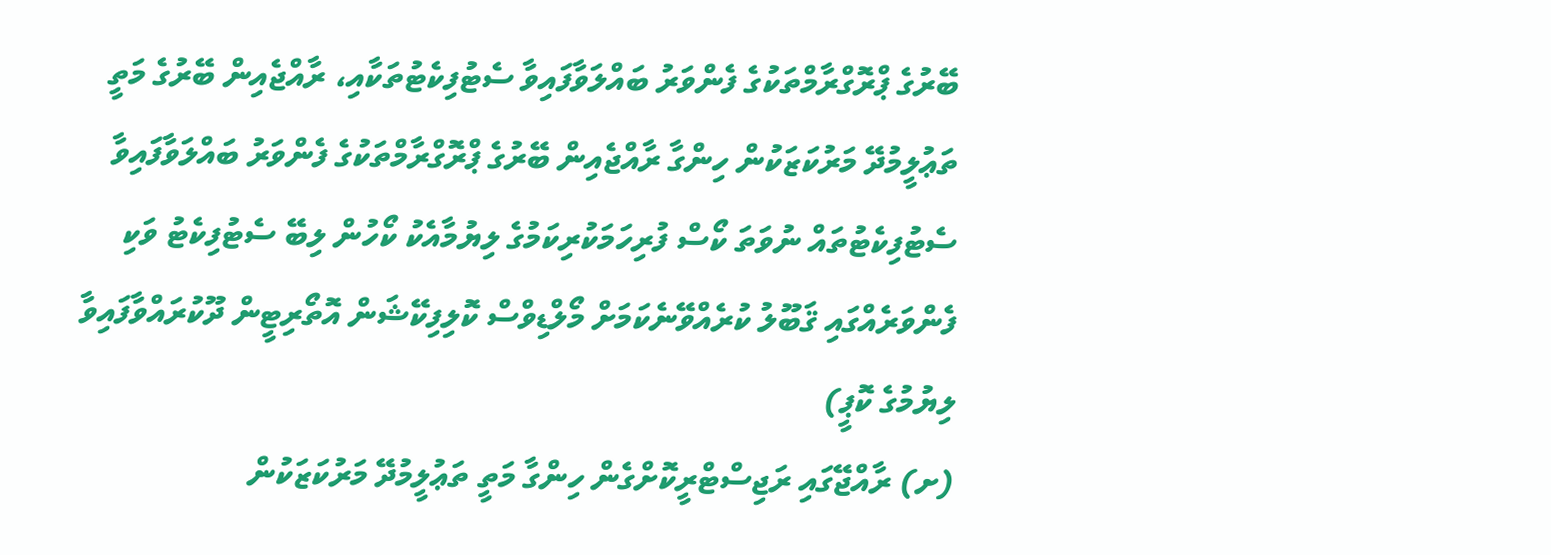ބޭރުގެ ޕްރޮގްރާމްތަކުގެ ފެންވަރު ބައްލަވާފައިވާ ސެޓުފިކެޓުތަކާއި، ރާއްޖެއިން ބޭރުގެ މަތީ ތަޢުލީމުދޭ މަރުކަޒަކުން ހިންގާ ރާއްޖެއިން ބޭރުގެ ޕްރޮގްރާމްތަކުގެ ފެންވަރު ބައްލަވާފައިވާ ސެޓުފިކެޓުތައް ނުވަތަ ކޯސް ފުރިހަމަކުރިކަމުގެ ލިޔުމާއެކު ކޯހުން ލިބޭ ސެޓުފިކެޓު ވަކި ފެންވަރެއްގައި ޤަބޫލު ކުރެއްވޭނެކަމަށް މޯލްޑިވްސް ކޮލިފިކޭޝަން އޮތޯރިޓީން ދޫކުރައްވާފައިވާ ލިޔުމުގެ ކޮޕީ)
(ށ) ރާއްޖޭގައި ރަޖިސްޓްރީކޮށްގެން ހިންގާ މަތީ ތަޢުލީމުދޭ މަރުކަޒަކުން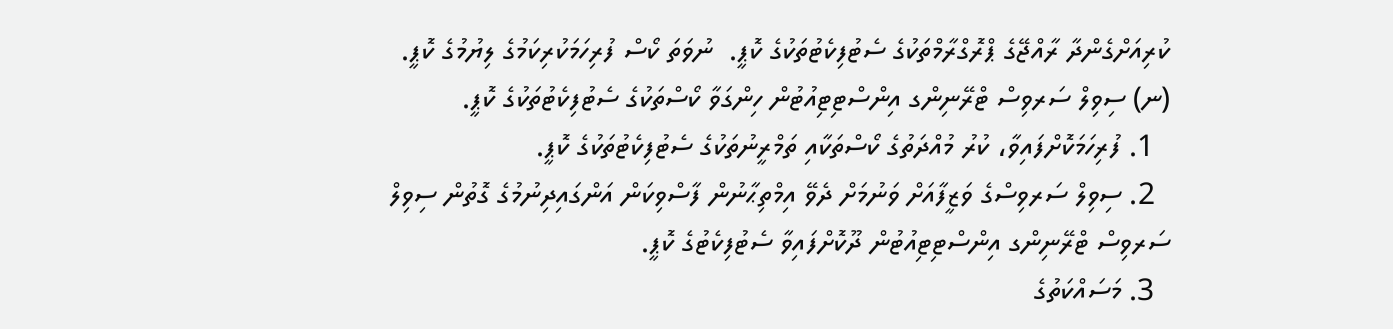ކުރިއަށްގެންދާ ރާއްޖޭގެ ޕްރޮގްރާމްތަކުގެ ސެޓުފިކެޓުތަކުގެ ކޮޕީ.  ނުވަތަ ކޯސް ފުރިހަމަކުރިކަމުގެ ލިޔުމުގެ ކޮޕީ.
(ނ) ސިވިލް ސަރވިސް ޓްރޭނިންގ އިންސްޓިޓިއުޓުން ހިންގަވާ ކޯސްތަކުގެ ސެޓުފިކެޓުތަކުގެ ކޮޕީ.
  1. ފުރިހަމަކޮށްފައިވާ، ކުރު މުއްދަތުގެ ކޯސްތަކާއި ތަމްރީނުތަކުގެ ސެޓުފިކެޓުތަކުގެ ކޮޕީ.
  2. ސިވިލް ސަރވިސްގެ ވަޒީފާއަށް ވަނުމަށް ދެވޭ އިމްތިޙާނުން ފާސްވިކަން އަންގައިދިނުމުގެ ގޮތުން ސިވިލް ސަރވިސް ޓްރޭނިންގ އިންސްޓިޓިއުޓުން ދޫކޮށްފައިވާ ސެޓުފިކެޓުގެ ކޮޕީ.
  3. މަސައްކަތުގެ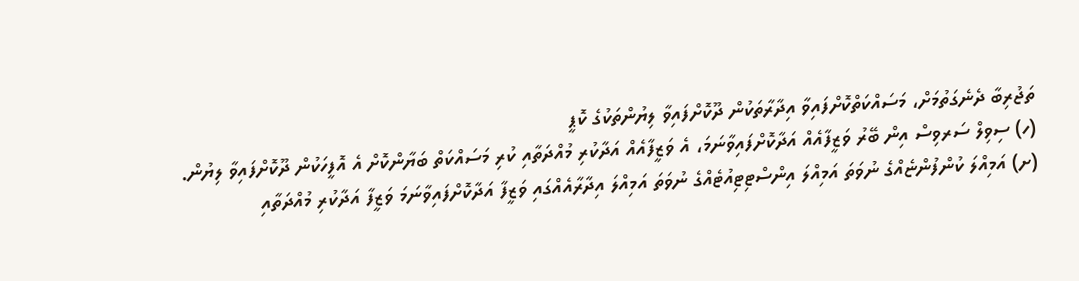ތަޖުރިބާ ދެނެގަތުމަށް، މަސައްކަތްކޮށްފައިވާ އިދާރާތަކުން ދޫކޮށްފައިވާ ލިޔުންތަކުގެ ކޮޕީ
(ހ) ސިވިލް ސަރވިސް އިން ބޭރު ވަޒީފާއެއް އަދާކޮށްފައިވާނަމަ، އެ ވަޒީފާއެއް އަދާކުރި މުއްދަތާއި ކުރި މަސައްކަތް ބަޔާންކޮށް އެ އޮފީހަކުން ދޫކޮށްފައިވާ ލިޔުން.
(ށ) އަމިއްލަ ކުންފުންޏެއްގެ ނުވަތަ އަމިއްލަ އިންސްޓިޓިއުޓެއްގެ ނުވަތަ އަމިއްލަ އިދާރާއެއްގައި ވަޒީފާ އަދާކޮށްފައިވާނަމަ ވަޒީފާ އަދާކުރި މުއްދަތާއި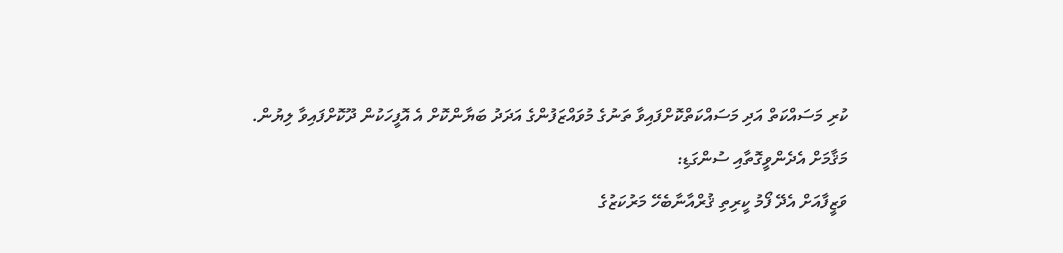ކުރި މަސައްކަތް އަދި މަސައްކަތްކޮށްފައިވާ ތަނުގެ މުވައްޒަފުންގެ އަދަދު ބަޔާންކޮށް އެ އޮފީހަކުން ދޫކޮށްފައިވާ ލިޔުން.
މަޤާމަށް އެދެންވީގޮތާއި ސުންގަޑި:
ވަޒީފާއަށް އެދޭ ފޯމު ކީރިތި ޤުރްއާނާބެހޭ މަރުކަޒުގެ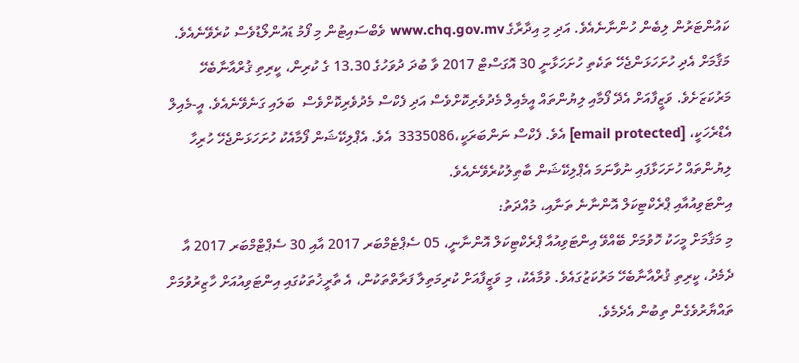ކައުންޓަރުން ލިބެން ހުންނާނެއެވެ. އަދި މި އިދާރާގެ www.chq.gov.mv ވެބްސައިޓުން މި ފޯމު ޑައުންލޯޑުވެސް ކުރެވޭނެއެވެ. މަޤާމަށް އެދި ހުށަހަޅަންޖެހޭ ތަކެތި ހުށަހަޅާނީ 30 އޮގަސްޓް 2017 ވާ ބުދަ ދުވަހުގެ 13.30 ގެ ކުރިން، ކީރިތި ޤުރްއާނާބެހޭ މަރުކަޒަށެވެ. ވަޒީފާއަށް އެދޭ ފޯމާއި ލިޔުންތައް އީމެއިލް މެދުވެރިކޮށްވެސް އަދި ފެކްސް މެދުވެރިކޮށްވެސް  ބަލައި ގަނެވޭނެއެވެ. އީ-މެއިލް އެޑްރެހަކީ، [email protected] އެވެ. ފެކްސް ނަންބަރަކީ،3335086  އެވެ. އެޕްލިކޭޝަން ފޯމާއެކު ހުށަހަޅަންޖެހޭ ހުރިހާ ލިޔުންތައް ހުށަހަޅާފައި ނުވާނަމަ އެޕްލިކޭޝަން ބާޠިލުކުރެވޭނެއެވެ.
އިންޓަވިއުއާއި ޕްރެކްޓިކަލް އޮންނާނެ ތަނާއި، މުއްދަތު:
މި މަޤާމަށް މީހަކު ހޮވުމަށް ބޭއްވޭ އިންޓަވިއުއާ ޕްރެކްޓިކަލް އޮންނާނީ، 05 ސެޕްޓެމްބަރ 2017 އާއި 30 ސެޕްޓްމްބަރ 2017 އާ ދެމެދު، ކީރިތި ޤުރްއާނާބެހޭ މަރުކަޒުގައެވެ. ވުމާއެކު، މި ވަޒީފާއަށް ކުރިމަތިލާ ފަރާތްތަކުން، އެ ތާރީޚުތަކުގައި އިންޓަވިއުއަށް ހާޒިރުވުމަށް ތައްޔާރުވެގެން ތިބުން އެދެމެވެ.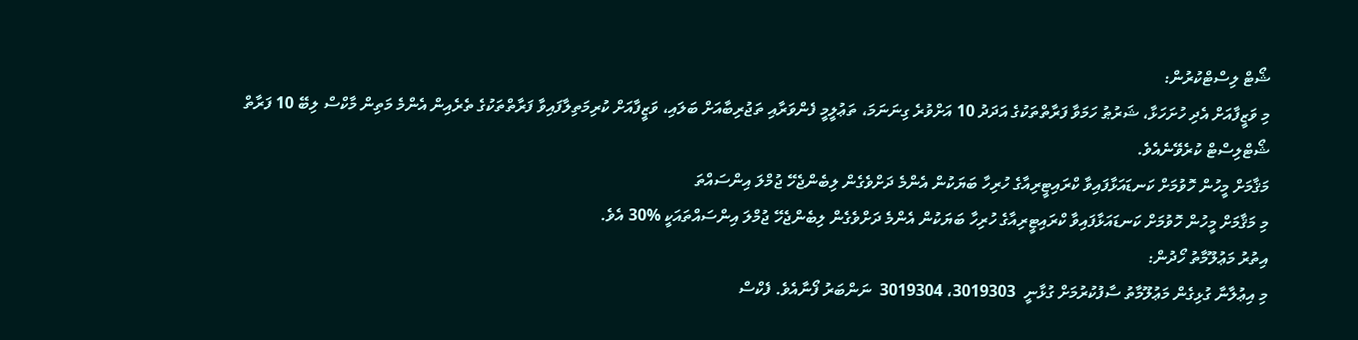ޝޯޓް ލިސްޓްކުރުން:
މި ވަޒީފާއަށް އެދި ހުށަހަޅާ، ޝަރުޠު ހަމަވާ ފަރާތްތަކުގެ އަދަދު 10 އަށްވުރެ ގިނަނަމަ، ތަޢުލީމީ ފެންވަރާއި ތަޖުރިބާއަށް ބަލައި، ވަޒީފާއަށް ކުރިމަތިލާފައިވާ ފަރާތްތަކުގެ ތެރެއިން އެންމެ މަތިން މާކްސް ލިބޭ 10 ފަރާތް ޝޯޓްލިސްޓް ކުރެވޭނެއެވެ.
މަޤާމަށް މީހުން ހޮވުމަށް ކަނޑައަޅާފައިވާ ކްރައިޓީރިއާގެ ހުރިހާ ބަޔަކުން އެންމެ ދަށްވެގެން ލިބެންޖެހޭ ޖުމްލަ އިންސައްތަ
މި މަޤާމަށް މީހުން ހޮވުމަށް ކަނޑައަޅާފައިވާ ކްރައިޓީރިއާގެ ހުރިހާ ބަޔަކުން އެންމެ ދަށްވެގެން ލިބެންޖެހޭ ޖުމްލަ އިންސައްތައަކީ %30 އެވެ.
އިތުރު މަޢުލޫމާތު ހޯދުން:
މި އިޢުލާނާ ގުޅިގެން މަޢުލޫމާތު ސާފުކުރުމަށް ގުޅާނީ  3019303، 3019304  ނަންބަރު ފޯނާއެވެ. ފެކްސް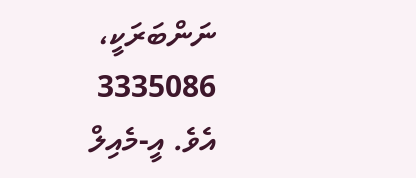ނަންބަރަކީ، 3335086  އެވެ. އީ-މެއިލް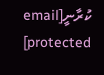ކުރާނީ[email protected]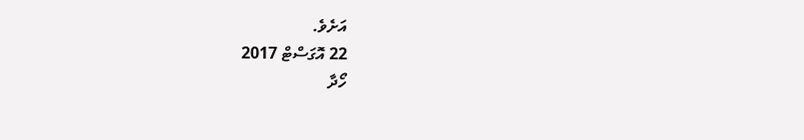އަށެވެ.
22 އޮގަސްޓް 2017
ހޯދާ